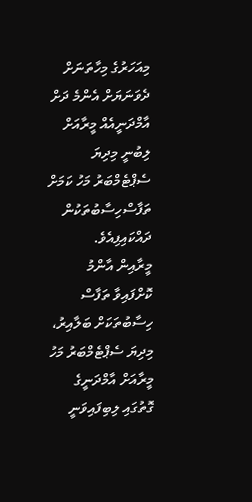މިއަހަރުގެ މިހާތަނަށް ދެވަނަޔަށް އެންމެ ދަށް އާމްދަނީއެއް މީރާއަށް ލިބުނީ މިދިޔަ ސެޕްޓެމްބަރު މަހު ކަމަށް ތަފާސްހިސާބުތަކުން ދައްކައިފިއެވެ.
މީރާއިން އާންމު ކޮށްފައިވާ ތަފާސް ހިސާބުތަކަށް ބަލާއިރު، މިދިޔަ ސެޕްޓެމްބަރު މަހު މީރާއަށް އާމްދަނީގެ ގޮތުގައި ލިބިފައިވަނީ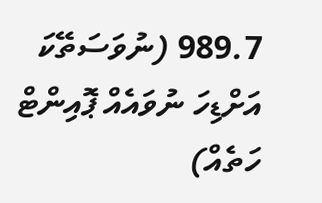989.7 (ނުވަސަތޭކަ އަށްޑިހަ ނުވައެއް ޕޮއިންޓް ހަތެއް)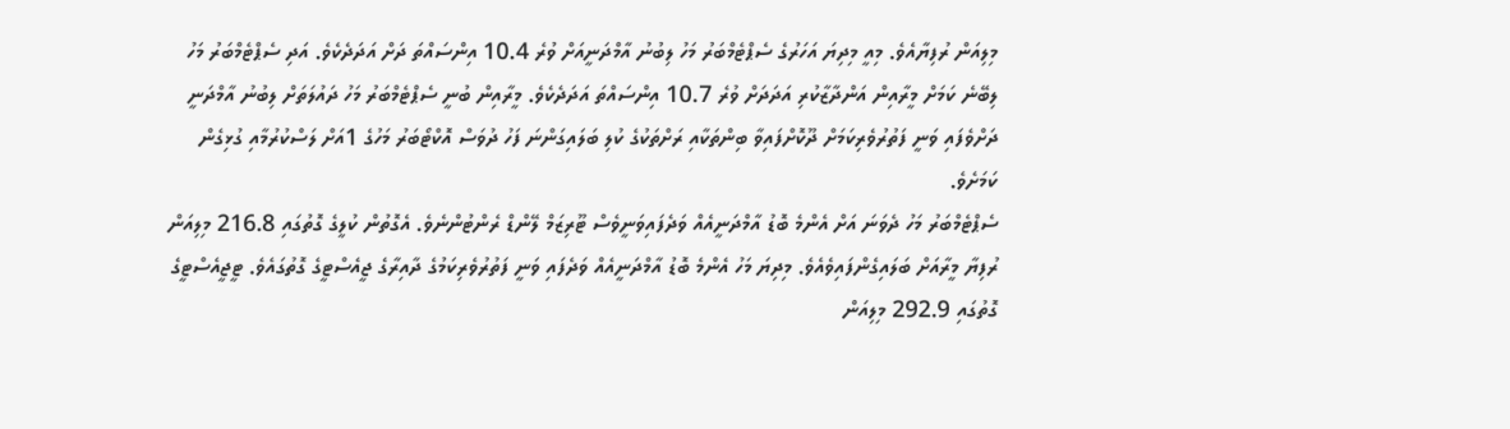މިލިއަން ރުފިޔާއެވެ. މިއީ މިދިޔަ އަހަރުގެ ސެޕްޓެމްބަރު މަހު ލިބުނު އާމްދަނީއަށް ވުރެ 10.4 އިންސައްތަ ދަށް އަދަދެކެވެ. އަދި ސެޕްޓެމްބަރު މަހު ލިބޭނެ ކަމަށް މީރާއިން އަންދާޒާކުރި އަދަދަށް ވުރެ 10.7 އިންސައްތަ އަދަދެކެވެ. މީރާއިން ބުނީ ސެޕްޓެމްބަރު މަހު ދައުލަތަށް ލިބުނު އާމްދަނީ ދަށްވެފައި ވަނީ ފަތުރުވެރިކަމަށް ދޫކޮށްފައިވާ ބިންތަކާއި ރަށްތަކުގެ ކުލި ބަލައިގަންނަ ފަހު ދުވަސް އޮކްޓޯބަރު މަހުގެ 1އަށް ލަސްކުރުމާއި ގުޅިގެން ކަމަށެވެ.
ސެޕްޓެމްބަރު މަހު ދެވަނަ އަށް އެންމެ ބޮޑު އާމްދަނީއެއް ވަދެފައިވަނީވެސް ޓޫރިޒަމް ލޭންޑް ރެންޓުންނެވެ. އެގޮތުން ކުލީގެ ގޮތުގައި 216.8 މިލިއަން ރުފިޔާ މީރާއަށް ބަލައިގެންފައިވެއެވެ. މިދިޔަ މަހު އެންމެ ބޮޑު އާމްދަނީއެއް ވަދެފައި ވަނީ ފަތުރުވެރިކަމުގެ ދާއިރާގެ ޖީއެސްޓީގެ ގޮތުގައެވެ. ޓީޖީއެސްޓީގެ ގޮތުގައި 292.9 މިލިއަން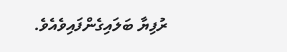ރުފިޔާ ބަލައިގެންފައިވެއެވެ.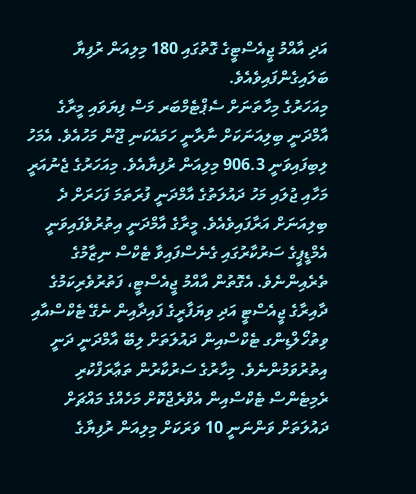އަދި އާއްމު ޖީއެސްޓީގެ ގޮތުގައި 180 މިލިއަން ރުފިޔާ ބަލައިގެންފައިވެއެވެ.
މިއަހަރުގެ މިހާތަނަށް ސެޕްޓެމްބަރ މަސް ފިޔަވައި މީރާގެ އާމްދަނީ ބިލިއަނަކަށް ނާރާނީ ހަމައެކަނި ޖޫން މަހުއެވެ. އެމަހު ލިބިފައިވަނީ 906.3 މިލިއަން ރުފިޔާއެވެ. މިއަހަރުގެ ޖެނުއަރީ މަހާއި ޖުލައި މަހު ދައުލަތުގެ އާމްދަނީ ފުރަތަމަ ފަހަރަށް ދެ ބިލިއަނަށް އަރާފައިވެއެވެ. މީރާގެ އާމްދަނީ އިތުރުވެފައިވަނީ އެމްޑީޕީގެ ސަރުކާރުގައި ގެނެސްފައިވާ ޓެކްސް ނިޒާމުގެ ތެރެއިންނެވެ. އެގޮތުން އާއްމު ޖީއެސްޓީ، ފަތުރުވެރިކަމުގެ ދާއިރާގެ ޖީއެސްޓީ އަދި ވިޔަފާރީގެ ފައިދާއިން ނެގޭ ޓެކްސްއާއި ވިތުހޯލްޑިންގ ޓެކްސްއިން ދައުލަތަށް ލިބޭ އާމްދަނީ ދަނީ އިތުރުވަމުންނެވެ. މިހާރުގެ ސަރުކާރުން ތަޢާރަފްކުރި ރެމިޓެންސް ޓެކްސްއިން އެވްރެޖްކޮށް މަހެއްގެ މައްޗަށް ދައުލަތަށް ވަންނަނީ 10 ވަރަކަށް މިލިއަން ރުފިޔާގެ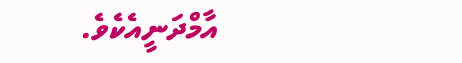އާމްދަނީއެކެވެ.